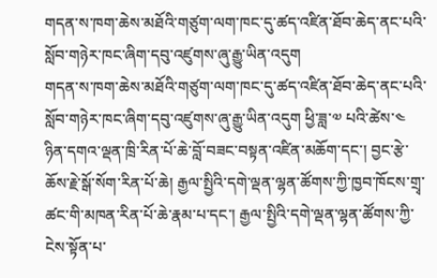གདན་ས་ཁག་ཆེས་མཐོའི་གཙུག་ལག་ཁང་དུ་ཚད་འཛིན་ཐོབ་ཆེད་ནང་པའི་སློབ་གཉེར་ཁང་ཞིག་དབུ་འཛུགས་ཞུ་རྒྱུ་ཡིན་འདུག
གདན་ས་ཁག་ཆེས་མཐོའི་གཙུག་ལག་ཁང་དུ་ཚད་འཛིན་ཐོབ་ཆེད་ནང་པའི་སློབ་གཉེར་ཁང་ཞིག་དབུ་འཛུགས་ཞུ་རྒྱུ་ཡིན་འདུག ཕྱི་ཟླ་༧ པའི་ཚེས་༤ ཉིན་དགའ་ལྡན་ཁྲི་རིན་པོ་ཆེ་བློ་བཟང་བསྟན་འཛིན་མཆོག་དང་། བྱང་རྩེ་ཆོས་རྗེ་སྒོ་སོག་རིན་པོ་ཆེ། རྒྱལ་སྤྱིའི་དགེ་ལྡན་ལྷན་ཚོགས་ཀྱི་ཁྱབ་ཁོངས་གྲྭ་ཚང་གི་མཁན་རིན་པོ་ཆེ་རྣམ་པ་དང་། རྒྱལ་སྤྱིའི་དགེ་ལྡན་ལྷན་ཚོགས་ཀྱི་ངེས་སྟོན་པ་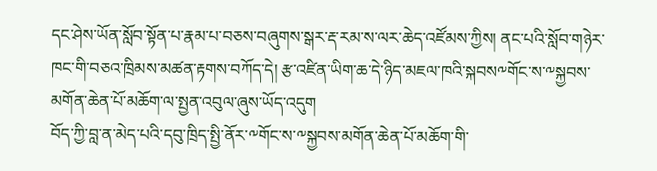དང་ཤེས་ཡོན་སློབ་སྟོན་པ་རྣམ་པ་བཅས་བཞུགས་སྒར་རྡ་རམ་ས་ལར་ཆེད་འཛོམས་ཀྱིས། ནང་པའི་སློབ་གཉེར་ཁང་གི་བཅའ་ཁྲིམས་མཚན་རྟགས་བཀོད་དེ། རྩ་འཛིན་ཡིག་ཆ་དེ་ཉིད་མཇལ་ཁའི་སྐབས༸གོང་ས་༸སྐྱབས་མགོན་ཆེན་པོ་མཆོག་ལ་སྤྱན་འབུལ་ཞུས་ཡོད་འདུག
བོད་ཀྱི་བླ་ན་མེད་པའི་དབུ་ཁྲིད་སྤྱི་ནོར་༸གོང་ས་༸སྐྱབས་མགོན་ཆེན་པོ་མཆོག་གི་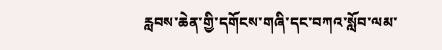རླབས་ཆེན་གྱི་དགོངས་གཞི་དང་བཀའ་སློབ་ལམ་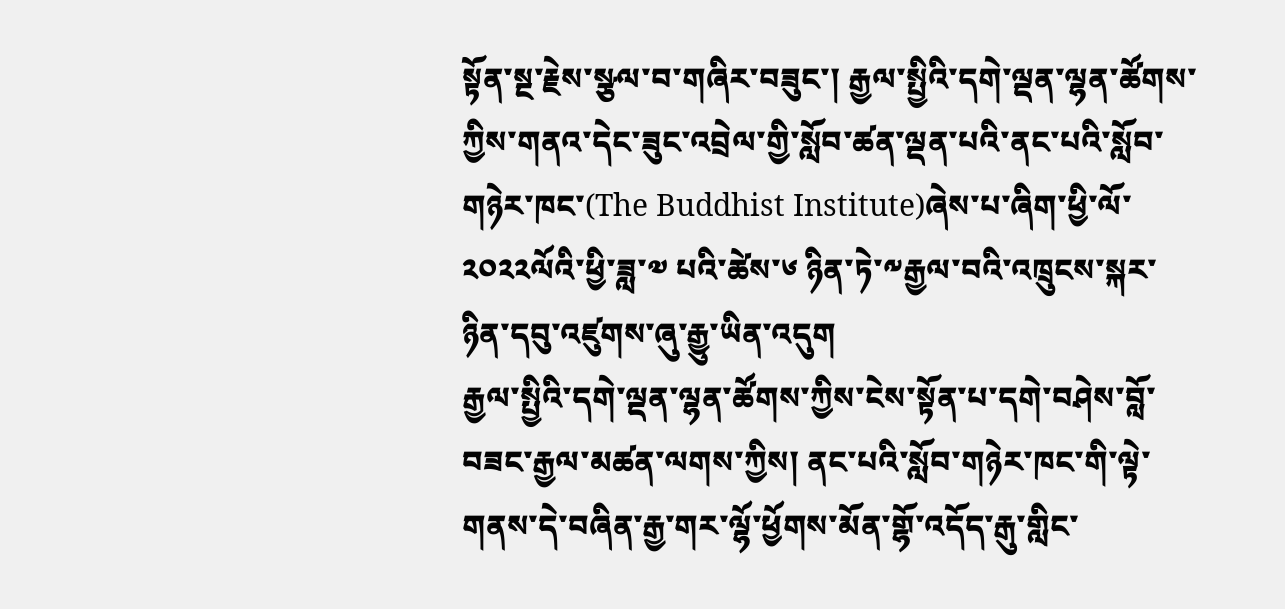སྟོན་སྔ་རྗེས་སྩལ་བ་གཞིར་བཟུང་། རྒྱལ་སྤྱིའི་དགེ་ལྡན་ལྷན་ཚོགས་ཀྱིས་གནའ་དེང་ཟུང་འབྲེལ་གྱི་སློབ་ཚན་ལྡན་པའི་ནང་པའི་སློབ་གཉེར་ཁང་(The Buddhist Institute)ཞེས་པ་ཞིག་ཕྱི་ལོ་༢༠༢༢ལོའི་ཕྱི་ཟླ་༧ པའི་ཚེས་༦ ཉིན་ཏེ་༸རྒྱལ་བའི་འཁྲུངས་སྐར་ཉིན་དབུ་འཛུགས་ཞུ་རྒྱུ་ཡིན་འདུག
རྒྱལ་སྤྱིའི་དགེ་ལྡན་ལྷན་ཚོགས་ཀྱིས་ངེས་སྟོན་པ་དགེ་བཤེས་བློ་བཟང་རྒྱལ་མཚན་ལགས་ཀྱིས། ནང་པའི་སློབ་གཉེར་ཁང་གི་ལྟེ་གནས་དེ་བཞིན་རྒྱ་གར་ལྷོ་ཕྱོགས་མོན་གྷོ་འདོད་རྒུ་གླིང་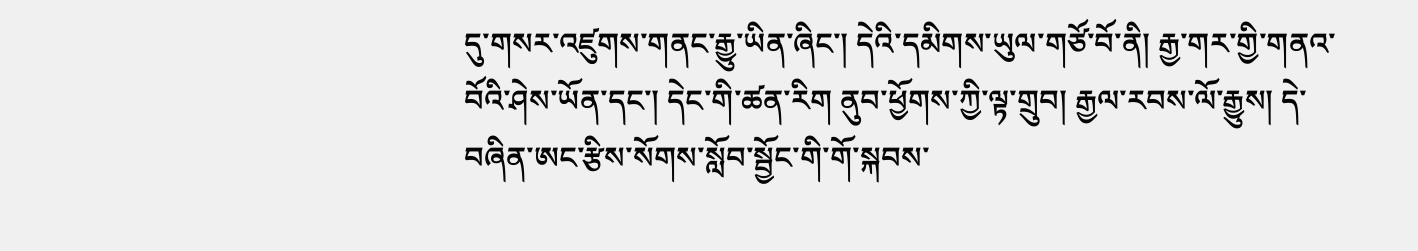དུ་གསར་འཛུགས་གནང་རྒྱུ་ཡིན་ཞིང་། དེའི་དམིགས་ཡུལ་གཙོ་བོ་ནི། རྒྱ་གར་གྱི་གནའ་བོའི་ཤེས་ཡོན་དང་། དེང་གི་ཚན་རིག ནུབ་ཕྱོགས་ཀྱི་ལྟ་གྲུབ། རྒྱལ་རབས་ལོ་རྒྱུས། དེ་བཞིན་ཨང་རྩིས་སོགས་སློབ་སྦྱོང་གི་གོ་སྐབས་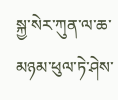སྐྱ་སེར་ཀུན་ལ་ཆ་མཉམ་ཕུལ་ཏེ་ཤེས་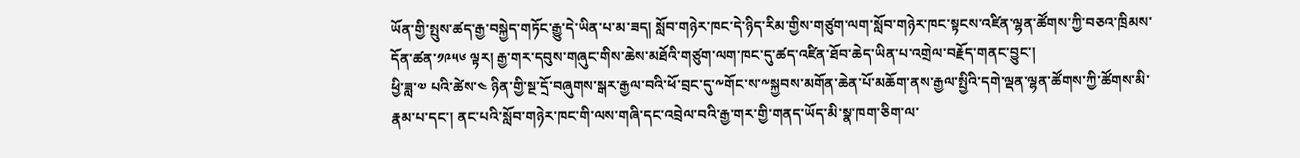ཡོན་གྱི་སྤུས་ཚད་རྒྱ་བསྐྱེད་གཏོང་རྒྱུ་དེ་ཡིན་པ་མ་ཟད། སློབ་གཉེར་ཁང་དེ་ཉིད་རིམ་གྱིས་གཙུག་ལག་སློབ་གཉེར་ཁང་སྟངས་འཛིན་ལྷན་ཚོགས་ཀྱི་བཅའ་ཁྲིམས་དོན་ཚན་༡༩༥༦ ལྟར། རྒྱ་གར་དབུས་གཞུང་གིས་ཆེས་མཐོའི་གཙུག་ལག་ཁང་དུ་ཚད་འཛིན་ཐོབ་ཆེད་ཡིན་པ་འགྲེལ་བརྗོད་གནང་བྱུང་།
ཕྱི་ཟླ་༧ པའི་ཚེས་༤ ཉིན་གྱི་སྔ་དྲོ་བཞུགས་སྒར་རྒྱལ་བའི་ཕོ་བྲང་དུ་༸གོང་ས་༸སྐྱབས་མགོན་ཆེན་པོ་མཆོག་ནས་རྒྱལ་སྤྱིའི་དགེ་ལྡན་ལྷན་ཚོགས་ཀྱི་ཚོགས་མི་རྣམ་པ་དང་། ནང་པའི་སློབ་གཉེར་ཁང་གི་ལས་གཞི་དང་འབྲེལ་བའི་རྒྱ་གར་གྱི་གནད་ཡོད་མི་སྣ་ཁག་ཅིག་ལ་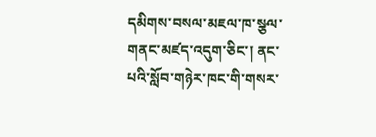དམིགས་བསལ་མཇལ་ཁ་སྩལ་གནང་མཛད་འདུག་ཅིང་། ནང་པའི་སློབ་གཉེར་ཁང་གི་གསར་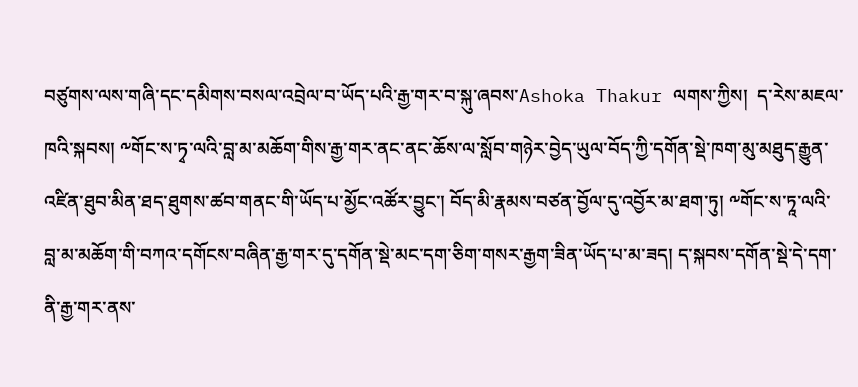བཙུགས་ལས་གཞི་དང་དམིགས་བསལ་འབྲེལ་བ་ཡོད་པའི་རྒྱ་གར་བ་སྐུ་ཞབས་Ashoka Thakur ལགས་ཀྱིས།  ད་རེས་མཇལ་ཁའི་སྐབས། ༸གོང་ས་ཏྭ་ལའི་བླ་མ་མཆོག་གིས་རྒྱ་གར་ནང་ནང་ཆོས་ལ་སློབ་གཉེར་བྱེད་ཡུལ་བོད་ཀྱི་དགོན་སྡེ་ཁག་མུ་མཐུད་རྒྱུན་འཛིན་ཐུབ་མིན་ཐད་ཐུགས་ཚབ་གནང་གི་ཡོད་པ་མྱོང་འཚོར་བྱུང་། བོད་མི་རྣམས་བཙན་བྱོལ་དུ་འབྱོར་མ་ཐག་ཏུ། ༸གོང་ས་ཏཱ་ལའི་བླ་མ་མཆོག་གི་བཀའ་དགོངས་བཞིན་རྒྱ་གར་དུ་དགོན་སྡེ་མང་དག་ཅིག་གསར་རྒྱག་ཟིན་ཡོད་པ་མ་ཟད། ད་སྐབས་དགོན་སྡེ་དེ་དག་ནི་རྒྱ་གར་ནས་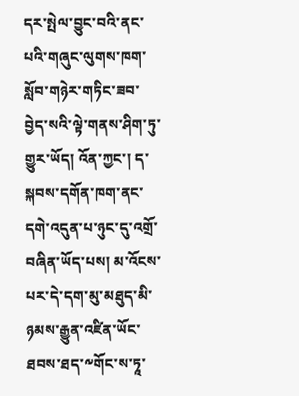དར་སྤེལ་བྱུང་བའི་ནང་པའི་གཞུང་ལུགས་ཁག་སློབ་གཉེར་གཏིང་ཟབ་བྱེད་སའི་ལྟེ་གནས་ཤིག་ཏུ་གྱུར་ཡོད། འོན་ཀྱང་། ད་སྐབས་དགོན་ཁག་ནང་དགེ་འདུན་པ་ཉུང་དུ་འགྲོ་བཞིན་ཡོད་པས། མ་འོངས་པར་དེ་དག་མུ་མཐུད་མི་ཉམས་རྒྱུན་འཛིན་ཡོང་ཐབས་ཐད་༸གོང་ས་ཏཱ་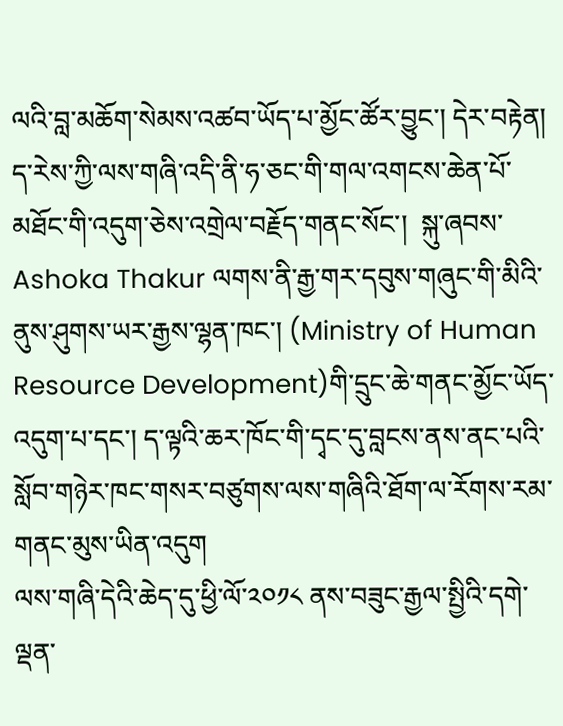ལའི་བླ་མཆོག་སེམས་འཚབ་ཡོད་པ་མྱོང་ཚོར་བྱུང་། དེར་བརྟེན། ད་རེས་ཀྱི་ལས་གཞི་འདི་ནི་ཧ་ཅང་གི་གལ་འགངས་ཆེན་པོ་མཐོང་གི་འདུག་ཅེས་འགྲེལ་བརྗོད་གནང་སོང་།  སྐུ་ཞབས་Ashoka Thakur ལགས་ནི་རྒྱ་གར་དབུས་གཞུང་གི་མིའི་ནུས་ཤུགས་ཡར་རྒྱས་ལྷན་ཁང་། (Ministry of Human Resource Development)གི་དྲུང་ཆེ་གནང་མྱོང་ཡོད་འདུག་པ་དང་། ད་ལྟའི་ཆར་ཁོང་གི་དྭང་དུ་བླངས་ནས་ནང་པའི་སློབ་གཉེར་ཁང་གསར་བཙུགས་ལས་གཞིའི་ཐོག་ལ་རོགས་རམ་གནང་མུས་ཡིན་འདུག
ལས་གཞི་དེའི་ཆེད་དུ་ཕྱི་ལོ་༢༠༡༨ ནས་བཟུང་རྒྱལ་སྤྱིའི་དགེ་ལྡན་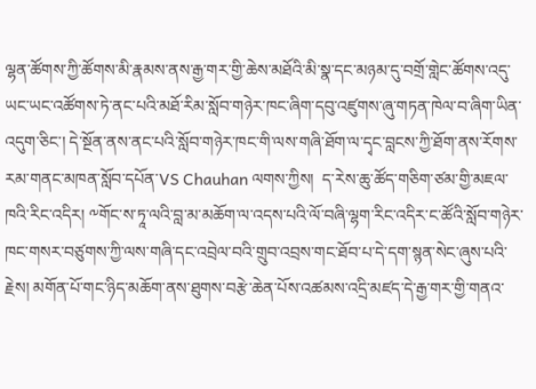ལྷན་ཚོགས་ཀྱི་ཚོགས་མི་རྣམས་ནས་རྒྱ་གར་གྱི་ཆེས་མཐོའི་མི་སྣ་དང་མཉམ་དུ་བགྲོ་གླེང་ཚོགས་འདུ་ཡང་ཡང་འཚོགས་ཏེ་ནང་པའི་མཐོ་རིམ་སློབ་གཉེར་ཁང་ཞིག་དབུ་འཛུགས་ཞུ་གཏན་ཁེལ་བ་ཞིག་ཡིན་འདུག་ཅིང་། དེ་སྔོན་ནས་ནང་པའི་སློབ་གཉེར་ཁང་གི་ལས་གཞི་ཐོག་ལ་དྭང་བླངས་ཀྱི་ཐོག་ནས་རོགས་རམ་གནང་མཁན་སློབ་དཔོན་VS Chauhan ལགས་ཀྱིས།  ད་རེས་ཆུ་ཚོད་གཅིག་ཙམ་གྱི་མཇལ་ཁའི་རིང་འདིར། ༸གོང་ས་ཏཱ་ལའི་བླ་མ་མཆོག་ལ་འདས་པའི་ལོ་བཞི་ལྷག་རིང་འདིར་ང་ཚོའི་སློབ་གཉེར་ཁང་གསར་བཙུགས་ཀྱི་ལས་གཞི་དང་འབྲེལ་བའི་གྲུབ་འབྲས་གང་ཐོབ་པ་དེ་དག་སྙན་སེང་ཞུས་པའི་རྗེས། མགོན་པོ་གང་ཉིད་མཆོག་ནས་ཐུགས་བརྩེ་ཆེན་པོས་འཚམས་འདྲི་མཛད་དེ་རྒྱ་གར་གྱི་གནའ་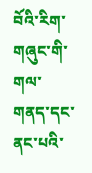བོའི་རིག་གཞུང་གི་གལ་གནད་དང་ནང་པའི་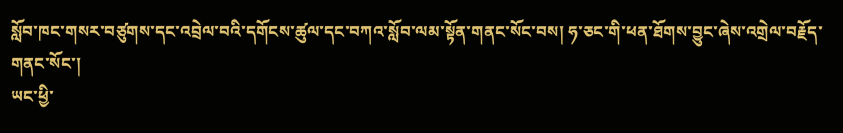སློབ་ཁང་གསར་བཙུགས་དང་འབྲེལ་བའི་དགོངས་ཚུལ་དང་བཀའ་སློབ་ལམ་སྟོན་གནང་སོང་བས། ཧ་ཅང་གི་ཕན་ཐོགས་བྱུང་ཞེས་འགྲེལ་བརྗོད་གནང་སོང་།
ཡང་ཕྱི་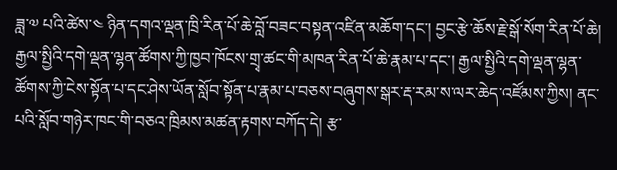ཟླ་༧ པའི་ཚེས་༤ ཉིན་དགའ་ལྡན་ཁྲི་རིན་པོ་ཆེ་བློ་བཟང་བསྟན་འཛིན་མཆོག་དང་། བྱང་རྩེ་ཆོས་རྗེ་སྒོ་སོག་རིན་པོ་ཆེ། རྒྱལ་སྤྱིའི་དགེ་ལྡན་ལྷན་ཚོགས་ཀྱི་ཁྱབ་ཁོངས་གྲྭ་ཚང་གི་མཁན་རིན་པོ་ཆེ་རྣམ་པ་དང་། རྒྱལ་སྤྱིའི་དགེ་ལྡན་ལྷན་ཚོགས་ཀྱི་ངེས་སྟོན་པ་དང་ཤེས་ཡོན་སློབ་སྟོན་པ་རྣམ་པ་བཅས་བཞུགས་སྒར་རྡ་རམ་ས་ལར་ཆེད་འཛོམས་ཀྱིས། ནང་པའི་སློབ་གཉེར་ཁང་གི་བཅའ་ཁྲིམས་མཚན་རྟགས་བཀོད་དེ། རྩ་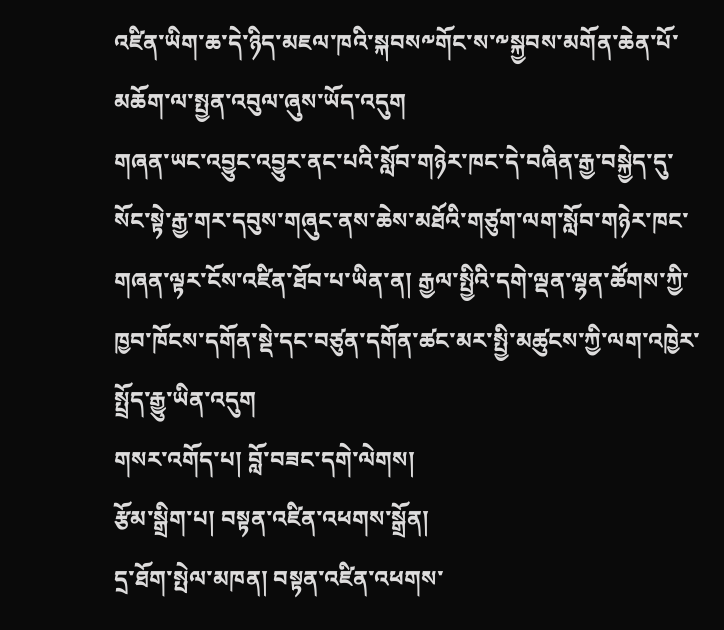འཛིན་ཡིག་ཆ་དེ་ཉིད་མཇལ་ཁའི་སྐབས༸གོང་ས་༸སྐྱབས་མགོན་ཆེན་པོ་མཆོག་ལ་སྤྱན་འབུལ་ཞུས་ཡོད་འདུག
གཞན་ཡང་འབྱུང་འབྱུར་ནང་པའི་སློབ་གཉེར་ཁང་དེ་བཞིན་རྒྱ་བསྐྱེད་དུ་སོང་སྟེ་རྒྱ་གར་དབུས་གཞུང་ནས་ཆེས་མཐོའི་གཙུག་ལག་སློབ་གཉེར་ཁང་གཞན་ལྟར་ངོས་འཛིན་ཐོབ་པ་ཡིན་ན། རྒྱལ་སྤྱིའི་དགེ་ལྡན་ལྷན་ཚོགས་ཀྱི་ཁྱབ་ཁོངས་དགོན་སྡེ་དང་བཙུན་དགོན་ཚང་མར་སྤྱི་མཚུངས་ཀྱི་ལག་འཁྱེར་སྤྲོད་རྒྱུ་ཡིན་འདུག
གསར་འགོད་པ། བློ་བཟང་དགེ་ལེགས།
རྩོམ་སྒྲིག་པ། བསྟན་འཛིན་འཕགས་སྒྲོན།
དྲ་ཐོག་སྤེལ་མཁན། བསྟན་འཛིན་འཕགས་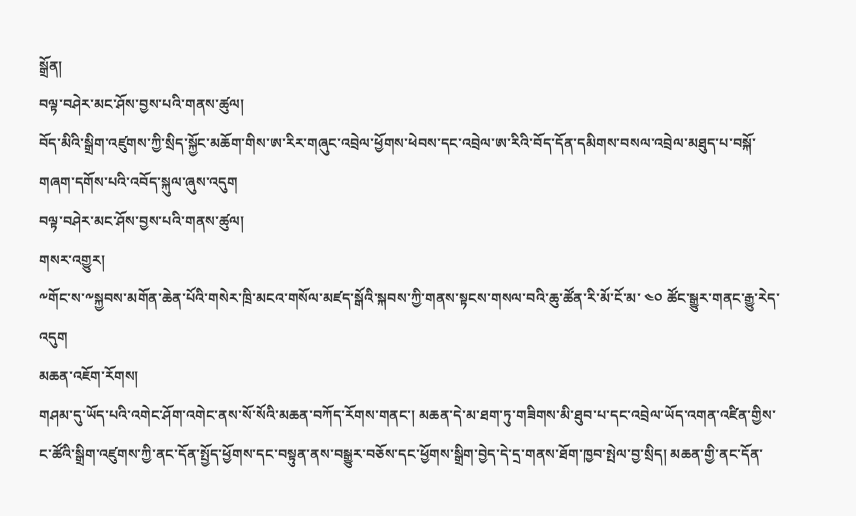སྒྲོན།
བལྟ་བཤེར་མང་ཤོས་བྱས་པའི་གནས་ཚུལ།
བོད་མིའི་སྒྲིག་འཛུགས་ཀྱི་སྲིད་སྐྱོང་མཆོག་གིས་ཨ་རིར་གཞུང་འབྲེལ་ཕྱོགས་ཕེབས་དང་འབྲེལ་ཨ་རིའི་བོད་དོན་དམིགས་བསལ་འབྲེལ་མཐུད་པ་བསྐོ་གཞག་དགོས་པའི་འབོད་སྐུལ་ཞུས་འདུག
བལྟ་བཤེར་མང་ཤོས་བྱས་པའི་གནས་ཚུལ།
གསར་འགྱུར།
༸གོང་ས་༸སྐྱབས་མགོན་ཆེན་པོའི་གསེར་ཁྲི་མངའ་གསོལ་མཛད་སྒོའི་སྐབས་ཀྱི་གནས་སྟངས་གསལ་བའི་ཆུ་ཚོན་རི་མོ་ངོ་མ་ ༤༠ ཚོང་སྒྱུར་གནང་རྒྱུ་རེད་འདུག
མཆན་འཇོག་རོགས།
གཤམ་དུ་ཡོད་པའི་འགེང་ཤོག་འགེང་ནས་སོ་སོའི་མཆན་བཀོད་རོགས་གནང་། མཆན་དེ་མ་ཐག་ཏུ་གཟིགས་མི་ཐུབ་པ་དང་འབྲེལ་ཡོད་འགན་འཛིན་གྱིས་ང་ཚོའི་སྒྲིག་འཛུགས་ཀྱི་ནང་དོན་སྤྱོད་ཕྱོགས་དང་བསྟུན་ནས་བསྒྱུར་བཅོས་དང་ཕྱོགས་སྒྲིག་བྱེད་དེ་དྲ་གནས་ཐོག་ཁྱབ་སྤེལ་བྱ་སྲིད། མཆན་གྱི་ནང་དོན་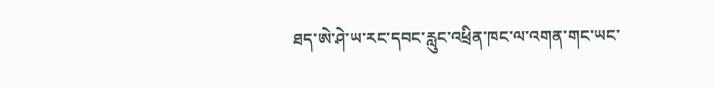ཐད་ཨེ་ཤེ་ཡ་རང་དབང་རླུང་འཕྲིན་ཁང་ལ་འགན་གང་ཡང་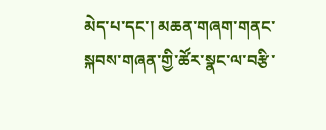མེད་པ་དང་། མཆན་གཞག་གནང་སྐབས་གཞན་གྱི་ཚོར་སྣང་ལ་བརྩི་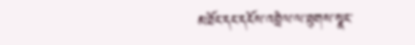མཐོང་དང་དངོས་འབྲེལ་ལ་ཐུགས་སྣང་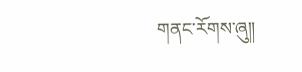གནང་རོགས་ཞུ༎